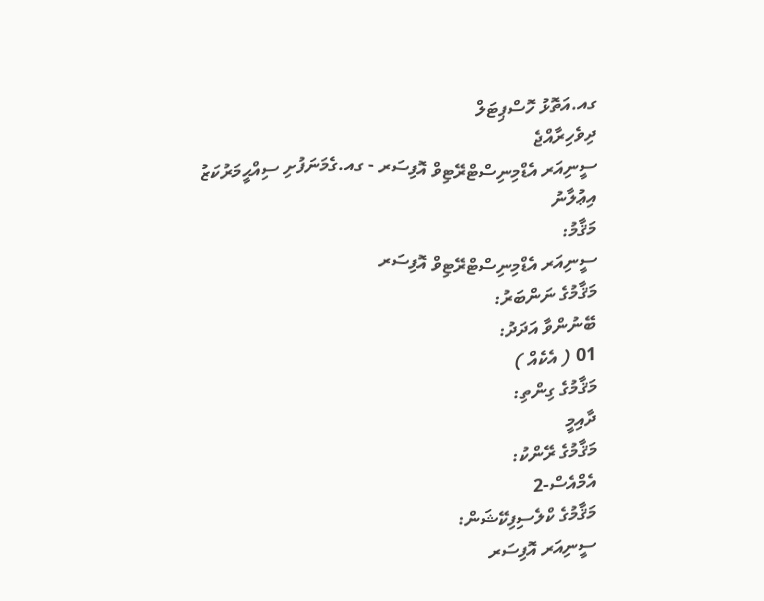ގއ.އަތޮޅު ހޮސްޕިޓަލް
ދިވެހިރާއްޖެ
ސީނިއަރ އެޑްމިނިސްޓްރޭޓިވް އޮފިސަރ - ގއ.ގެމަނަފުށި ސިއްޙީމަރުކަޒު
އިޢުލާނު
މަޤާމު:
ސީނިއަރ އެޑްމިނިސްޓްރޭޓިވް އޮފިސަރ
މަޤާމުގެ ނަންބަރު:
ބޭނުންވާ އަދަދު:
01 ( އެކެއް )
މަޤާމުގެ ގިންތި:
ދާއިމީ
މަޤާމުގެ ރޭންކު:
އެމްއެސް-2
މަޤާމުގެ ކްލެސިފިކޭޝަން:
ސީނިއަރ އޮފިސަރ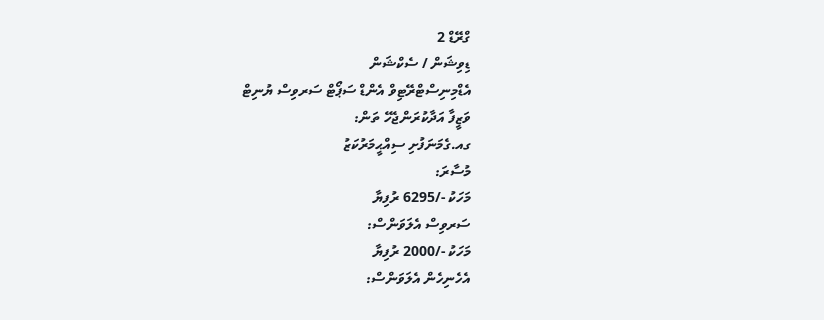ގްރޭޑް 2
ޑިވިޝަން / ސެކްޝަން
އެޑްމިނިސްޓްރޭޓިވް އެންޑް ސަޕޯޓް ސަރވިސް ޔުނިޓް
ވަޒީފާ އަދާކުރަންޖެހޭ ތަން:
ގއ.ގެމަނަފުށި ސިއްޙީމަރުކަޒު
މުސާރަ:
މަހަކު -/6295 ރުފިޔާ
ސަރވިސް އެލަވަންސް:
މަހަކު -/2000 ރުފިޔާ
އެހެނިހެން އެލަވަންސް: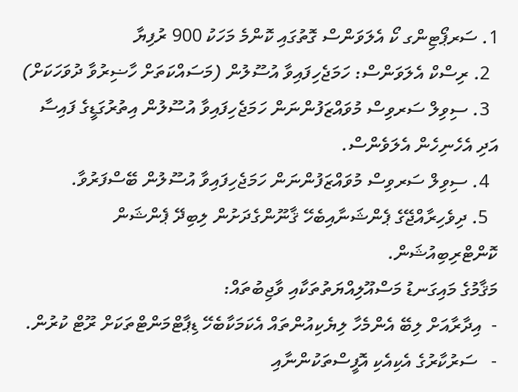1. ސަރޕޯޓިންގ ކޯ އެލަވަންސް ގޮތުގައި ކޮންމެ މަހަކު 900 ރުފިޔާ
  2. ރިސްކް އެލަވަންސް: ހަމަޖެހިފައިވާ އުސޫލުން (މަސައްކަތަށް ހާޟިރުވާ ދުވަހަކަށް)
  3. ސިވިލް ސަރވިސް މުވައްޒަފުންނަން ހަމަޖެހިފައިވާ އުސޫލުން އިތުރުގަޑީގެ ފައިސާ އަދި އެހެނިހެން އެލަވެންސް.
  4. ސިވިލް ސަރވިސް މުވައްޒަފުންނަން ހަމަޖެހިފައިވާ އުސޫލުން ބޭސްފަރުވާ.
  5. ދިވެހިރާއްޖޭގެ ޕެންޝަނާއިބެހޭ ޤާނޫންގެދަށުން ލިބިދޭ ޕެންޝަން ކޮންޓްރިބިއުޝަން.
މަޤާމުގެ މައިގަނޑު މަސްއޫލިއްޔަތުތަކާއި ވާޖިބުތައް:
-  އިދާރާއަށް ލިބޭ އެންމެހާ ލިޔެކިއުންތައް އެކަމަކާބެހޭ ޑިޕާޓްމަންޓްތަކަށް ރޫޓް ކުރުން.
-   ސަރުކާރުގެ އެކިއެކި އޮފީސްތަކުންނާއި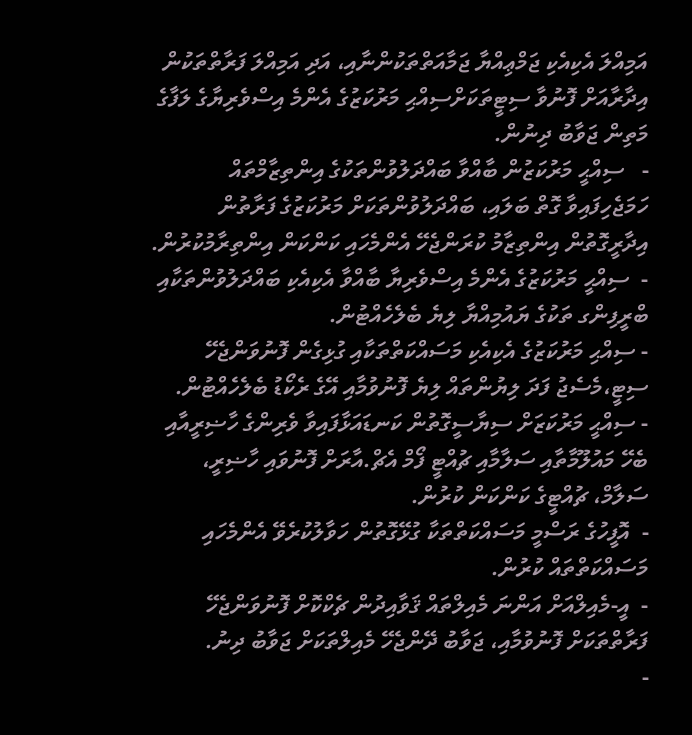އަމިއްލަ އެކިއެކި ޖަމްޢިއްޔާ ޖަމާއަތްތަކުންނާއި، އަދި އަމިއްލަ ފަރާތްތަކުން އިދާރާއަށް ފޮނުވާ ސިޓީތަކަށްސިއްޙި މަރުކަޒުގެ އެންމެ އިސްވެރިޔާގެ ލަފާގެ މަތިން ޖަވާބު ދިނުން.
-   ސިއްޙީ މަރުކަޒުން ބާއްވާ ބައްދަލުވުންތަކުގެ އިންތިޒާމްތައް ހަމަޖެހިފައިވާ ގޮތް ބަލައި، ބައްދަލުވުންތަކަށް މަރުކަޒުގެ ފަރާތުން އިދާރީގޮތުން އިންތިޒާމު ކުރަންޖެހޭ އެންމެހައި ކަންކަން އިންތިރާމުކުރުން.
-  ސިއްޙީ މަރުކަޒުގެ އެންމެ އިސްވެރިޔާ ބާއްވާ އެކިއެކި ބައްދަލުވުންތަކާއި ބްރީފިންގ ތަކުގެ ޔައުމިއްޔާ ލިޔެ ބެލެހެއްޓުން.
- ސިއްޙި މަރުކަޒުގެ އެކިއެކި މަސައްކަތްތަކާއި ގުޅިގެން ފޮނުވަންޖެހޭ ސިޓީ،މެސެޖު ފަދަ ލިޔުންތައް ލިޔެ ފޮނުވުމާއި އޭގެ ރެކޯޑު ބެލެހެއްޓުން.
- ސިއްޙީ މަރުކަޒަށް ސިޔާސީގޮތުން ކަނޑައަޅާފައިވާ ވެރިންގެ ހާޟިރީއާއި ބެހޭ މައުލޫމާތާއި ސަލާމާއި ޗުއްޓީ ފޯމް އެޗް.އާރަށް ފޮނުވައި ހާޟިރީ، ސަލާމް، ޗުއްޓީގެ ކަންކަން ކުރުން.
-  އޮފީހުގެ ރަސްމީ މަސައްކަތްތަކާ ގުޅޭގޮތުން ހަވާލުކުރެވޭ އެންމެހައި މަސައްކަތްތައް ކުރުން.
-  އީ-މެއިލްއަށް އަންނަ މެއިލްތައް ޤަވާއިދުން ޗެކްކޮށް ފޮނުވަންޖެހޭ ފަރާތްތަކަށް ފޮނުވުމާއި، ޖަވާބު ދޭންޖެހޭ މެއިލްތަކަށް ޖަވާބު ދިނު.
-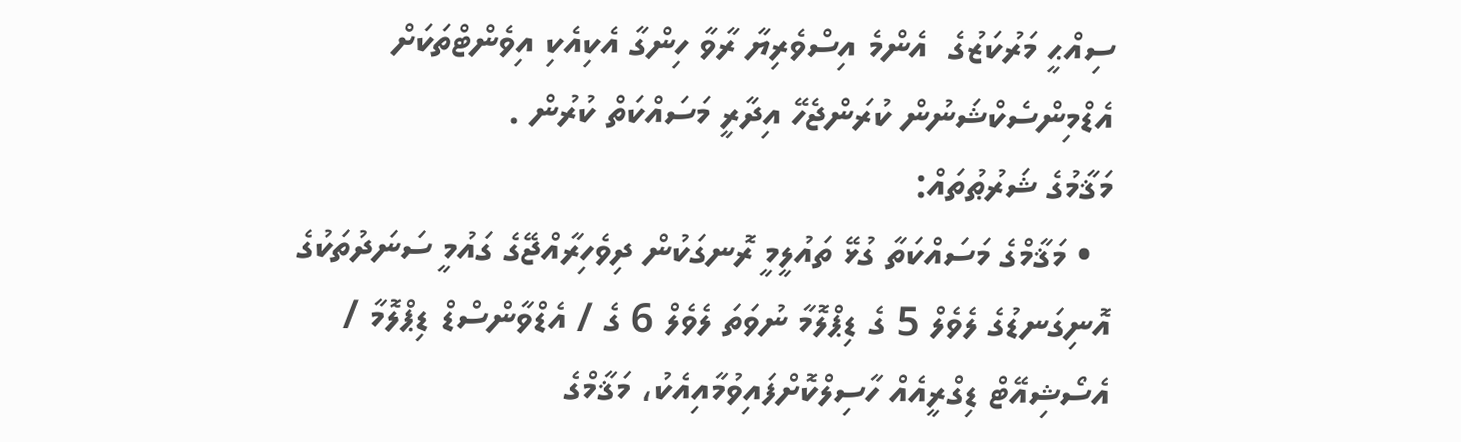ސިއްޙީ މަރުކަޒުގެ  އެންމެ އިސްވެރިޔާ ރާވާ ހިންގާ އެކިއެކި އިވެންޓްތަކަށް އެޑްމިންސެކްޝަނުން ކުރަންޖެހޭ އިދާރީ މަސައްކަތް ކުރުން .
މަޤާމުގެ ޝަރުޠުތައް:
  • މަޤާމްގެ މަސައްކަތާ ގުޅޭ ތައުލީމީ ރޮނގަކުން ދިވެހިރާއްޖޭގެ ގައުމީ ސަނަދުތަކުގެ އޮނިގަނޑުގެ ލެވެލް 5 ގެ ޑިޕްލޮމާ ނުވަތަ ލެވެލް 6 ގެ / އެޑްވާންސްޑް ޑިޕްލޮމާ / އެސޯޝިއޭޓް ޑިގްރީއެއް ހާސިލްކޮށްފައިވުމާއިއެކު، މަޤާމްގެ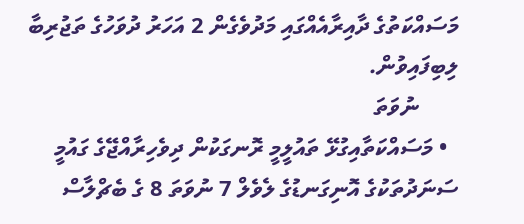މަސައްކަތުގެ ދާއިރާއެއްގައި މަދުވެގެން 2 އަހަރު ދުވަހުގެ ތަޖުރިބާ ލިބިފައިވުން.
       ނުވަތަ
  • މަސައްކަތާއިގުޅޭ ތައުލީމީ ރޮނގަކުން ދިވެހިރާއްޖޭގެ ގައުމީ ސަނަދުތަކުގެ އޮނިގަނޑުގެ ލެވެލް 7 ނުވަތަ 8 ގެ ބެޗްލާސް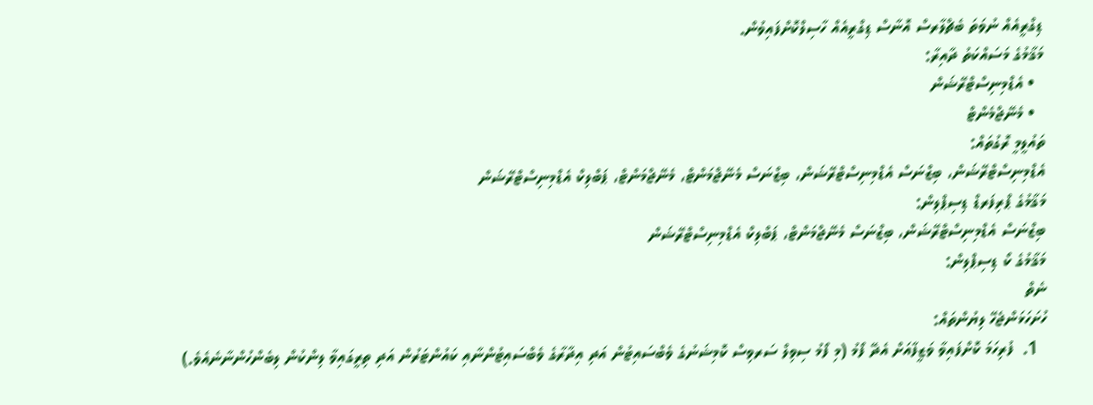ޑިގްރީއެއް ނުވަތަ ބެޗްލާރސް އޮނާސް ޑިގްރީއެއް ހާސިލްކޮށްފައިވުން.
މަޤާމުގެ މަސައްކަތު ދާއިރާ:
  • އެޑްމިނިސްޓްރޭޝަން
  • މެނޭޖްމެންޓް
ތައުލީމީ ރޮގުތައް:
އެޑްމިނިސްޓްރޭޝަން، ބިޒްނަސް އެޑްމިނިސްޓްރޭޝަން، ބިޒްނަސް މެނޭޖްމަންޓް، މެނޭޖްމަންޓް، ޕަބްލިކް އެޑްމިނިސްޓްރޭޝަން
މަޤާމުގެ ޕްރިފަރޑް ޑިސިޕްލިން:
ބިޒްނަސް އެޑްމިނިސްޓްރޭޝަން، ބިޒްނަސް މެނޭޖްމަންޓް، ޕަބްލިކް އެޑްމިނިސްޓްރޭޝަން
މަޤާމުގެ ކޯ ޑިސިޕްލިން:
ނެތް
ހުށަހަޅަންޖެހޭ ލިޔުންތައް:
  1.  ފުރިހަމަ ކޮށްފައިވާ ވަޒީފާއަށް އެދޭ ފޯމު (މި ފޯމު ސިވިލް ސަރވިސް ކޮމިޝަނުގެ ވެބްސައިޓުން އަދި އިދާރާގެ ވެބްސައިޓުންނާއި ކައުންޓަރުން އަދި ތިރީގައިވާ ލިންކުން ލިބެންހުންނާނެއެވެ.)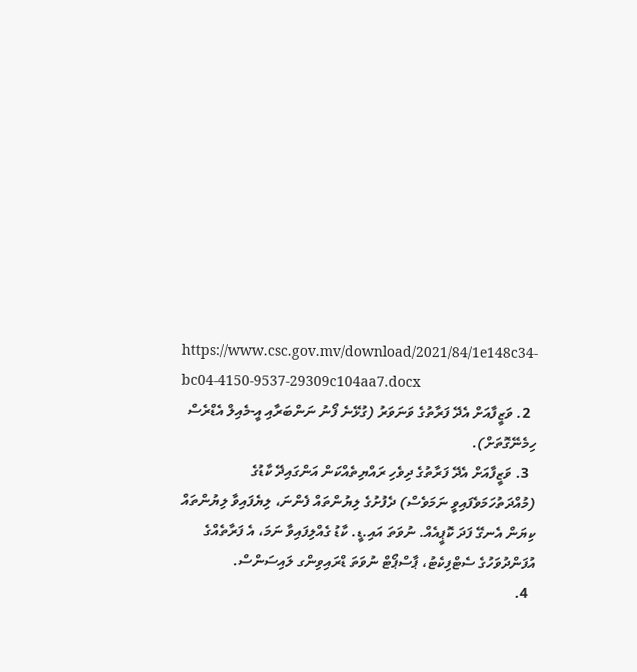https://www.csc.gov.mv/download/2021/84/1e148c34-bc04-4150-9537-29309c104aa7.docx
  2. ވަޒީފާއަށް އެދޭ ފަރާތުގެ ވަނަވަރު (ގުޅޭނެ ފޯނު ނަންބަރާއި އީ-މެއިލް އެޑްރެސް ހިމެނޭގޮތަށް).
  3. ވަޒީފާއަށް އެދޭ ފަރާތުގެ ދިވެހި ރައްޔިތެއްކަން އަންގައިދޭ ކާޑުގެ (މުއްދަތުހަމަވެފައިވީ ނަމަވެސް) ދެފުށުގެ ލިޔުންތައް ފެންނަ، ލިޔެފައިވާ ލިޔުންތައް ކިޔަން އެނގޭ ފަދަ ކޮޕީއެއް. ނުވަތަ އައި.ޑީ. ކާޑު ގެއްލިފައިވާ ނަމަ، އެ ފަރާތެއްގެ އުފަންދުވަހުގެ ސެޓްފިކެޓު، ޕާސްޕޯޓް ނުވަތަ ޑްރައިވިންގ ލައިސަންސް.
  4.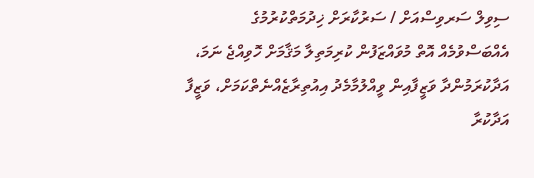ސިވިލް ސަރވިސްއަށް / ސަރުކާރަށް ޚިދުމަތްކުރުމުގެ އެއްބަސްވުމެއް އޮތް މުވައްޒަފުން ކުރިމަތިލާ މަޤާމަށް ހޮވިއްޖެ ނަމަ، އަދާކުރަމުންދާ ވަޒީފާއިން ވީއްލުމާމެދު އިއުތިރާޒެއްނެތްކަމަށް، ވަޒީފާ އަދާކުރާ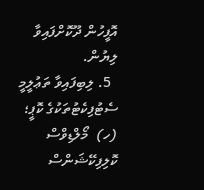އޮފީހުން ދޫކޮށްފައިވާ ލިޔުން.
  5. ލިބިފައިވާ ތަޢުލީމީ ސެޓުފިކެޓުތަކުގެ ކޮޕީ؛
(ހ)  މޯލްޑިވްސް ކޮލިފިކޭޝަންސް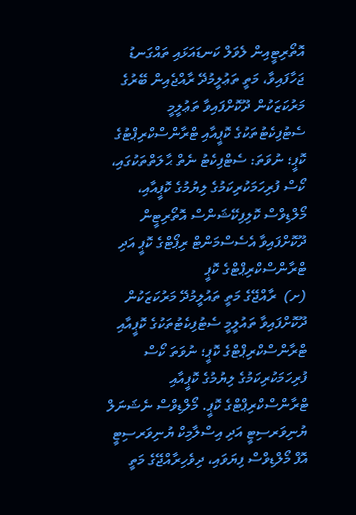އޮތޯރިޓީއިން ލެވަލް ކަނޑައަޅައި ތައްގަނޑު ޖަހާފައިވާ، މަތީ ތަޢުލީމުދޭ ރާއްޖެއިން ބޭރުގެ މަރުކަޒަކުން ދޫކޮށްފައިވާ ތަޢުލީމީ ސެޓުފިކެޓުތަކުގެ ކޮޕީއާއި ޓްރާންސްކްރިޕްޓުގެ ކޮޕީ؛ ނުވަތަ: ސެޓްފިކެޓު ނެތް ޙާލަތްތަކުގައި، ކޯސް ފުރިހަމަކުރިކަމުގެ ލިޔުމުގެ ކޮޕީއާއި، މޯލްޑިވްސް ކޮލިފިކޭޝަންސް އޮތޯރިޓީން ދޫކޮށްފައިވާ އެސެސްމަންޓް ރިޕޯޓްގެ ކޮޕީ އަދި ޓްރާންސްކްރިޕްޓްގެ ކޮޕީ
(ށ)  ރާއްޖޭގެ މަތީ ތައުލީމުދޭ މަރުކަޒަކުން ދޫކޮށްފައިވާ ތައުލީމީ ސެޓުފިކެޓުތަކުގެ ކޮޕީއާއި ޓްރާންސްކްރިޕްޓްގެ ކޮޕީ؛ ނުވަތަ ކޯސް ފުރިހަމަކުރިކަމުގެ ލިޔުމުގެ ކޮޕީއާއި ޓްރާންސްކްރިޕްޓްގެ ކޮޕީ. މޯލްޑިވްސް ނެޝަނަލް ޔުނިވަރސިޓީ އަދި އިސްލާމިކް ޔުނިވަރސިޓީ އޮފް މޯލްޑިވްސް ފިޔަވައި، ދިވެހިރާއްޖޭގެ މަތީ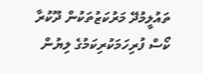ތައުލީމުދޭ މަރުކަޒުތަކުން ދޫކުރާ ކޯސް ފުރިހަމަކުރިކަމުގެ ލިޔުން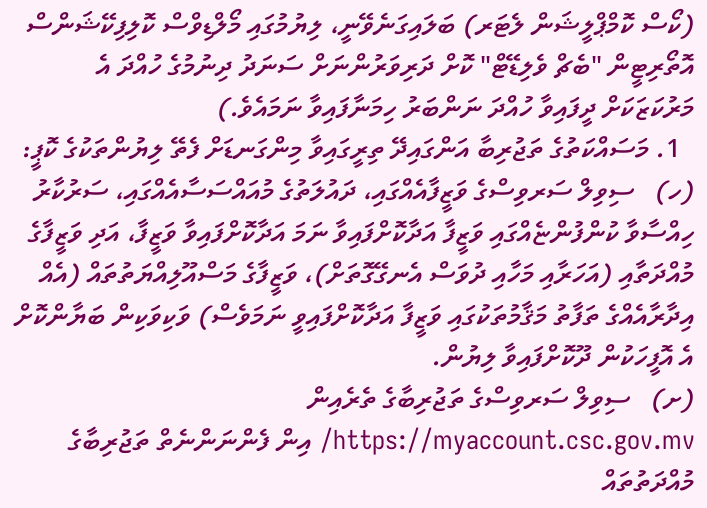(ކޯސް ކޮމްޕްލީޝަން ލެޓަރ) ބަލައިގަނެވޭނީ، ލިޔުމުގައި މޯލްޑިވްސް ކޮލިފިކޭޝަންސް އޮތޯރިޓީން "ބެޗް ވެލިޑޭޓް" ކޮށް ދަރިވަރުންނަށް ސަނަދު ދިނުމުގެ ހުއްދަ އެ މަރުކަޒަކަށް ދީފައިވާ ހުއްދަ ނަންބަރު ހިމަނާފައިވާ ނަމައެވެ.)
  1. މަސައްކަތުގެ ތަޖުރިބާ އަންގައިދޭ ތިރީގައިވާ މިންގަނޑަށް ފެތޭ ލިޔުންތަކުގެ ކޮޕީ:
(ހ)   ސިވިލް ސަރވިސްގެ ވަޒީފާއެއްގައި، ދައުލަތުގެ މުއައްސަސާއެއްގައި، ސަރުކާރު ހިއްސާވާ ކުންފުންޏެއްގައި ވަޒީފާ އަދާކޮށްފައިވާ ނަމަ އަދާކޮށްފައިވާ ވަޒީފާ، އަދި ވަޒީފާގެ މުއްދަތާއި (އަހަރާއި މަހާއި ދުވަސް އެނގޭގޮތަށް)، ވަޒީފާގެ މަސްއޫލިއްޔަތުތައް (އެއް އިދާރާއެއްގެ ތަފާތު މަޤާމުތަކުގައި ވަޒީފާ އަދާކޮށްފައިވީ ނަމަވެސް) ވަކިވަކިން ބަޔާންކޮށް އެ އޮފީހަކުން ދޫކޮށްފައިވާ ލިޔުން.
(ށ)   ސިވިލް ސަރވިސްގެ ތަޖުރިބާގެ ތެރެއިން https://myaccount.csc.gov.mv/ އިން ފެންނަންނެތް ތަޖުރިބާގެ މުއްދަތުތައް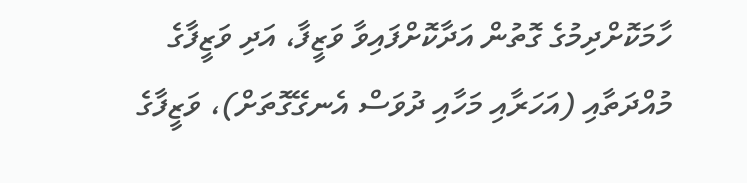ހާމަކޮށްދިމުގެ ގޮތުން އަދާކޮށްފައިވާ ވަޒީފާ، އަދި ވަޒީފާގެ މުއްދަތާއި (އަހަރާއި މަހާއި ދުވަސް އެނގޭގޮތަށް)، ވަޒީފާގެ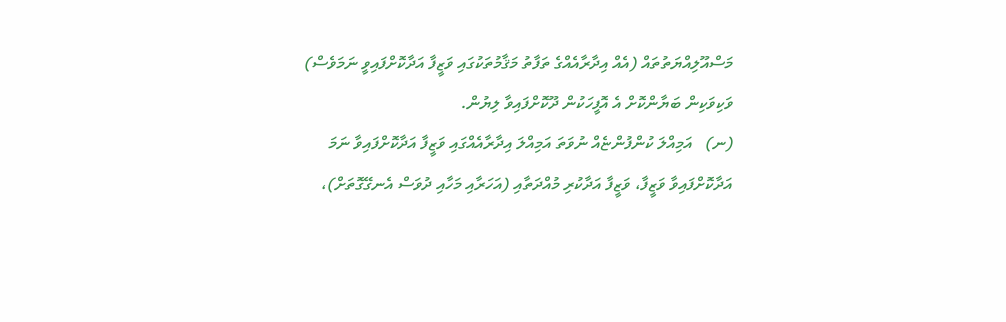މަސްއޫލިއްޔަތުތައް (އެއް އިދާރާއެއްގެ ތަފާތު މަޤާމުތަކުގައި ވަޒީފާ އަދާކޮށްފައިވީ ނަމަވެސް) ވަކިވަކިން ބަޔާންކޮށް އެ އޮފީހަކުން ދޫކޮށްފައިވާ ލިޔުން.
(ނ)   އަމިއްލަ ކުންފުންޏެއް ނުވަތަ އަމިއްލަ އިދާރާއެއްގައި ވަޒީފާ އަދާކޮށްފައިވާ ނަމަ އަދާކޮށްފައިވާ ވަޒީފާ، ވަޒީފާ އަދާކުރި މުއްދަތާއި (އަހަރާއި މަހާއި ދުވަސް އެނގޭގޮތަށް)،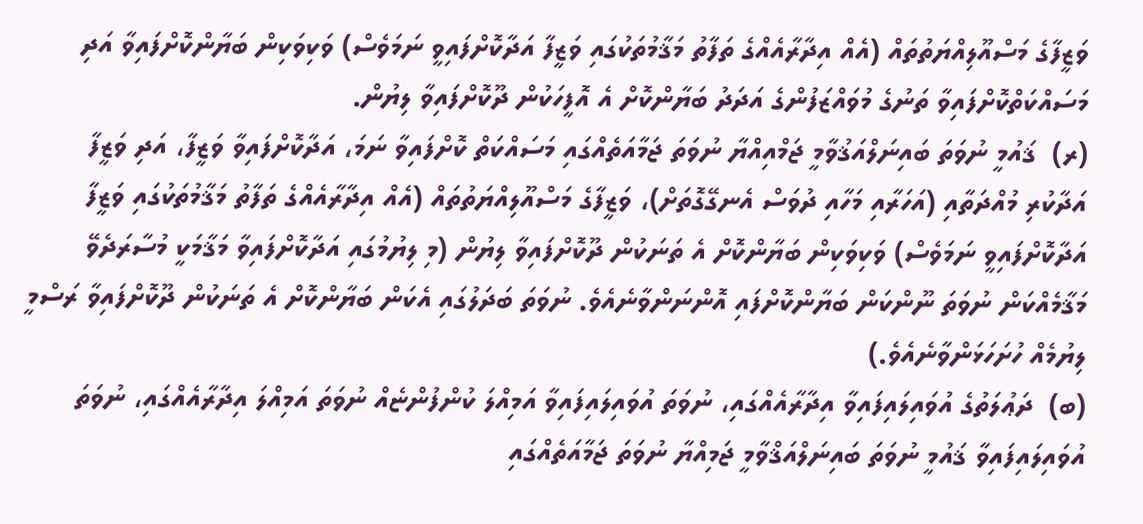ވަޒީފާގެ މަސްއޫލިއްޔަތުތައް (އެއް އިދާރާއެއްގެ ތަފާތު މަޤާމުތަކުގައި ވަޒީފާ އަދާކޮށްފައިވީ ނަމަވެސް) ވަކިވަކިން ބަޔާންކޮށްފައިވާ އަދި މަސައްކަތްކޮށްފައިވާ ތަނުގެ މުވައްޒަފުންގެ އަދަދު ބަޔާންކޮށް އެ އޮފީހަކުން ދޫކޮށްފައިވާ ލިޔުން.
(ރ)  ޤައުމީ ނުވަތަ ބައިނަލްއަޤުވާމީ ޖަމްއިއްޔާ ނުވަތަ ޖަމާއަތެއްގައި މަސައްކަތް ކޮށްފައިވާ ނަމަ، އަދާކޮށްފައިވާ ވަޒީފާ، އަދި ވަޒީފާ އަދާކުރި މުއްދަތާއި (އަހަރާއި މަހާއި ދުވަސް އެނގޭގޮތަށް)، ވަޒީފާގެ މަސްއޫލިއްޔަތުތައް (އެއް އިދާރާއެއްގެ ތަފާތު މަޤާމުތަކުގައި ވަޒީފާ އަދާކޮށްފައިވީ ނަމަވެސް) ވަކިވަކިން ބަޔާންކޮށް އެ ތަނަކުން ދޫކޮށްފައިވާ ލިޔުން (މި ލިޔުމުގައި އަދާކޮށްފައިވާ މަޤާމަކީ މުސާރަދެވޭ މަޤާމެއްކަން ނުވަތަ ނޫންކަން ބަޔާންކޮށްފައި އޮންނަންވާނެއެވެ. ނުވަތަ ބަދަލުގައި އެކަން ބަޔާންކޮށް އެ ތަނަކުން ދޫކޮށްފައިވާ ރަސްމީ ލިޔުމެއް ހުށަހަޅަންވާނެއެވެ.)
(ބ)  ދަޢުލަތުގެ އުވައިލައިފައިވާ އިދާރާއެއްގައި، ނުވަތަ އުވައިލައިފައިވާ އަމިއްލަ ކުންފުންޏެއް ނުވަތަ އަމިއްލަ އިދާރާއެއްގައި، ނުވަތަ އުވައިލައިފައިވާ ޤައުމީ ނުވަތަ ބައިނަލްއަޤްވާމީ ޖަމިއްޔާ ނުވަތަ ޖަމާއަތެއްގައި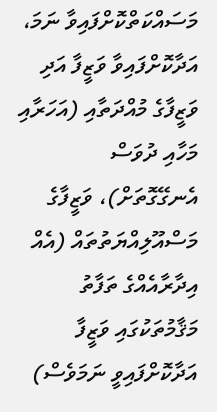މަސައްކަތްކޮށްފައިވާ ނަމަ، އަދާކޮށްފައިވާ ވަޒީފާ އަދި ވަޒީފާގެ މުއްދަތާއި (އަހަރާއި މަހާއި ދުވަސް އެނގޭގޮތަށް)، ވަޒީފާގެ މަސްއޫލިއްޔަތުތައް (އެއް އިދާރާއެއްގެ ތަފާތު މަޤާމުތަކުގައި ވަޒީފާ އަދާކޮށްފައިވީ ނަމަވެސް)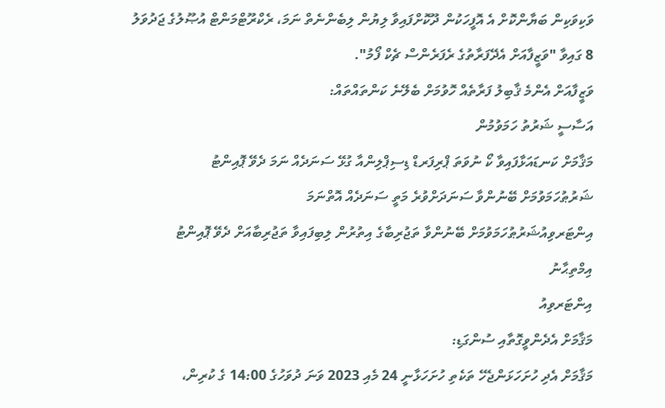ވަކިވަކިން ބަޔާންކޮށް އެ އޮފީހަކުން ދޫކޮށްފައިވާ ލިޔުން ލިބެންނެތް ނަމަ، ރެކްރޫޓްމަންޓް އުޞޫލުގެ ޖަދުވަލު 8 ގައިވާ "ވަޒީފާއަށް އެދޭފަރާތުގެ ރެފަރެންސް ޗެކް ފޯމު".
ވަޒީފާއަށް އެންމެ ޤާބިލު ފަރާތެއް ހޮވުމަށް ބެލޭނެ ކަންތައްތައް:
އަސާސީ ޝަރުތު ހަމަވުމުން
މަޤާމަށް ކަނޑައަޅާފައިވާ ކޯ ނުވަތަ ޕްރިފަރޑް ޑިސިޕްލިންއާ ގުޅޭ ސަނަދެއް ނަމަ ދެވޭ ޕޮއިންޓު
ޝަރުޠުހަމަވުމަށް ބޭނުންވާ ސަނަދަށްވުރެ މަތީ ސަނަދެއް އޮތްނަމަ
އިންޓަރވިއުޝަރުޠުހަމަވުމަށް ބޭނުންވާ ތަޖުރިބާގެ އިތުރުން ލިބިފައިވާ ތަޖުރިބާއަށް ދެވޭ ޕޮއިންޓު
އިމްތިޙާނު
އިންޓަރވިއު
މަޤާމަށް އެދެންވީގޮތާއި ސުންގަޑި:
މަޤާމަށް އެދި ހުށަހަޅަންޖެހޭ ތަކެތި ހުށަހަޅާނީ 24 މެއި 2023 ވަނަ ދުވަހުގެ 14:00 ގެ ކުރިން،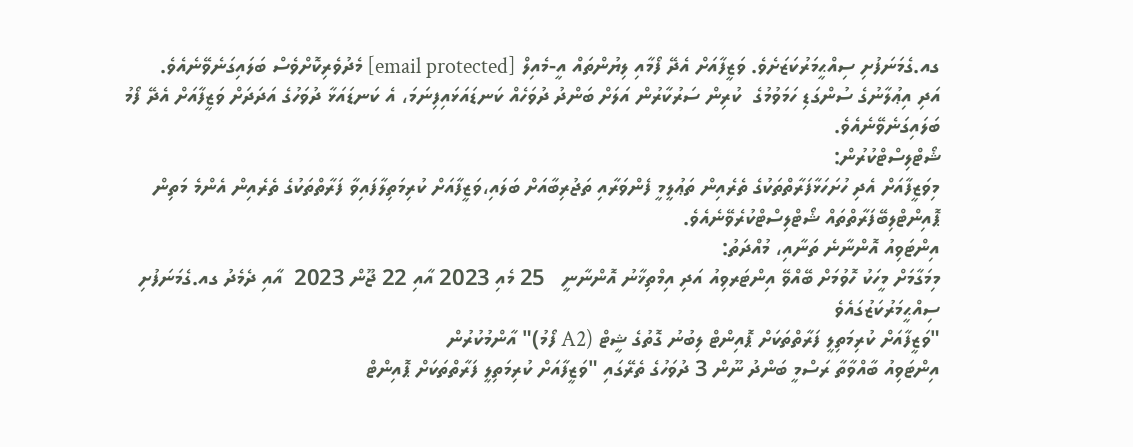ގއ.ގެމަނަފުށި ސިއްޙީމަރުކަޒަށެވެ. ވަޒީފާއަށް އެދޭ ފޯމާއި ލިޔުންތައް އީ-މެއިލް [email protected] މެދުވެރިކޮށްވެސް ބަލައިގަނެވޭނެއެވެ.
އަދި އިޢުލާނުގެ ސުންގަޑި ހަމަވުމުގެ  ކުރިން ސަރުކާރުން އަލަށް ބަންދު ދުވަހެއް ކަނޑައަޅައިފިނަމަ، އެ ކަނޑައަޅާ ދުވަހުގެ އަދަދަށް ވަޒީފާއަށް އެދޭ ފޯމު ބަލައިގަނެވޭނެއެވެ.
ޝޯޓްލިސްޓްކުރުން:
މިވަޒީފާއަށް އެދި ހުށަހަޅާފަރާތްތަކުގެ ތެރެއިން ތަޢުލީމީ ފެންވަރާއި ތަޖުރިބާއަށް ބަލައި،ވަޒީފާއަށް ކުރިމަތިލާފައިވާ ފަރާތްތަކުގެ ތެރެއިން އެންމެ މަތިން ޕޮއިންޓްލިބޭފަރާތްތައް ޝޯޓްލިސްޓްކުރެވޭނެއެވެ.
އިންޓަވިއު އޮންނާނެ ތަނާއި، މުއްދަތު:
މިމަގާމަށް މީހަކު ހޮވުމަށް ބޭއްވޭ އިންޓަރވިއު އަދި އިމްތިޚާނު އޮންނާނީ   25 މެއި 2023 އާއި 22 ޖޫން 2023  އާއި ދެމެދު ގއ.ގެމަނަފުށި  ސިއްޙީމަރުކަޒުގައެވެ
"ވަޒީފާއަށް ކުރިމަތިލީ ފަރާތްތަކަށް ޕޮއިންޓް ލިބުނު ގޮތުގެ ޝީޓް (A2 ފޯމު)" އާންމުކުރުން
އިންޓަވިއު ބާއްވާތާ ރަސްމީ ބަންދު ނޫން 3 ދުވަހުގެ ތެރޭގައި "ވަޒީފާއަށް ކުރިމަތިލީ ފަރާތްތަކަށް ޕޮއިންޓް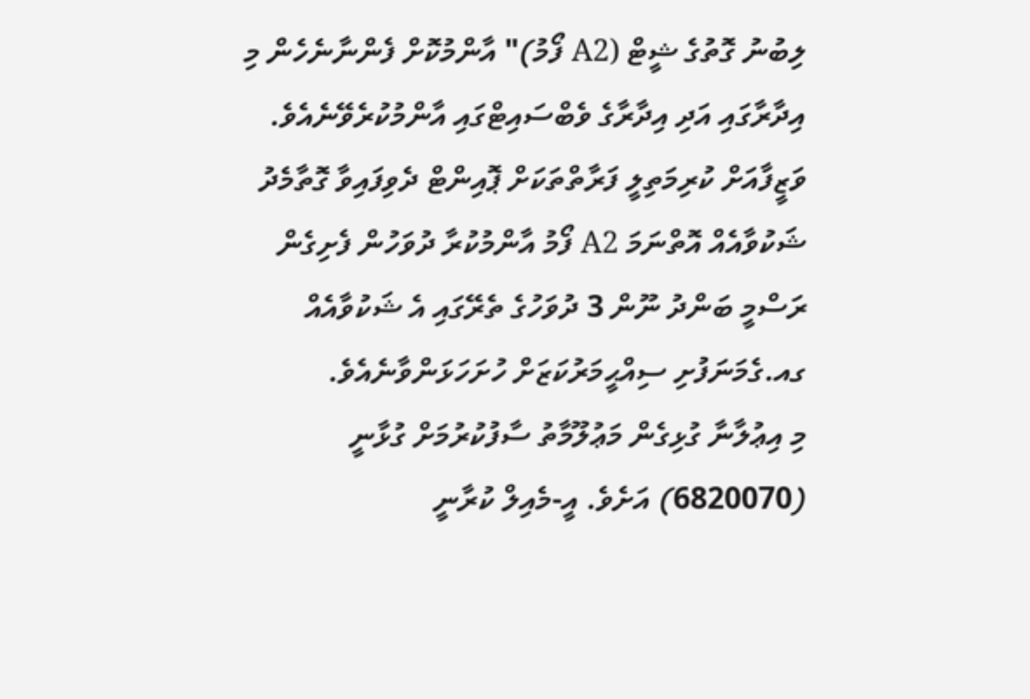ލިބުނު ގޮތުގެ ޝީޓް (A2 ފޯމު)" އާންމުކޮށް ފެންނާނެހެން މި އިދާރާގައި އަދި އިދާރާގެ ވެބްސައިޓްގައި އާންމުކުރެވޭނެއެވެ. ވަޒީފާއަށް ކުރިމަތިލީ ފަރާތްތަކަށް ޕޮއިންޓް ދެވިފައިވާ ގޮތާމެދު ޝަކުވާއެއް އޮތްނަމަ A2 ފޯމު އާންމުކުރާ ދުވަހުން ފެށިގެން ރަސްމީ ބަންދު ނޫން 3 ދުވަހުގެ ތެރޭގައި އެ ޝަކުވާއެއް ގއ.ގެމަނަފުށި ސިއްޙީމަރުކަޒަށް ހުށަހަޅަންވާނެއެވެ.
މި އިޢުލާނާ ގުޅިގެން މަޢުލޫމާތު ސާފުކުރުމަށް ގުޅާނީ (6820070) އަށެވެ. އީ-މެއިލް ކުރާނީ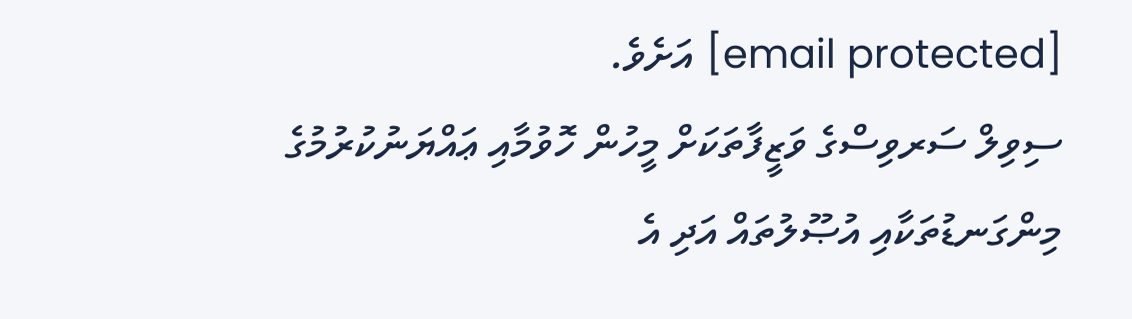[email protected] އަށެވެ.
ސިވިލް ސަރވިސްގެ ވަޒީފާތަކަށް މީހުން ހޮވުމާއި ޢައްޔަނުކުރުމުގެ މިންގަނޑުތަކާއި އުޞޫލުތައް އަދި އެ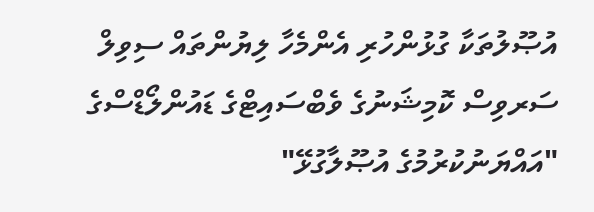އުޞޫލުތަކާ ގުޅުންހުރި އެންމެހާ ލިޔުންތައް ސިވިލް ސަރވިސް ކޮމިޝަނުގެ ވެބްސައިޓްގެ ޑައުންލޯޑްސްގެ "އައްޔަނުކުރުމުގެ އުޞޫލާގުޅޭ"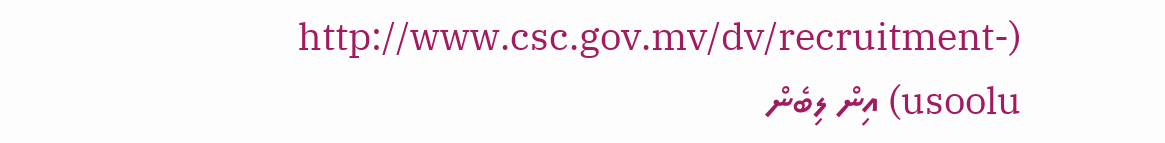(http://www.csc.gov.mv/dv/recruitment-usoolu) އިން ލިބެން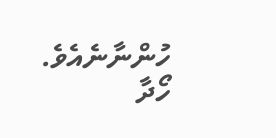ހުންނާނެއެވެ.
ހޯދާ